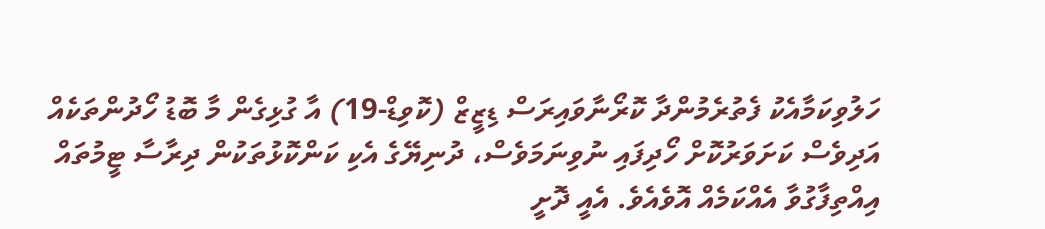ހަލުވިކަމާއެކު ފެތުރެމުންދާ ކޮރޯނާވައިރަސް ޑިޒީޒް (ކޮވިޑް-19) އާ ގުޅިގެން މާ ބޮޑު ހޯދުންތަކެއް އަދިވެސް ކަށަވަރުކޮށް ހޯދިފައި ނުވިނަމަވެސް، ދުނިޔޭގެ އެކި ކަންކޮޅުތަކުން ދިރާސާ ޓީމުތައް އިއްތިފާގުވާ އެއްކަމެއް އޮވެއެވެ. އެއީ ދޮށީ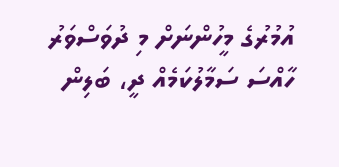އުމުރުގެ މީހުންނަށް މި ދުވަސްވަރު ހާއްސަ ސަމާލުކަމެއް ދީ، ބަލިން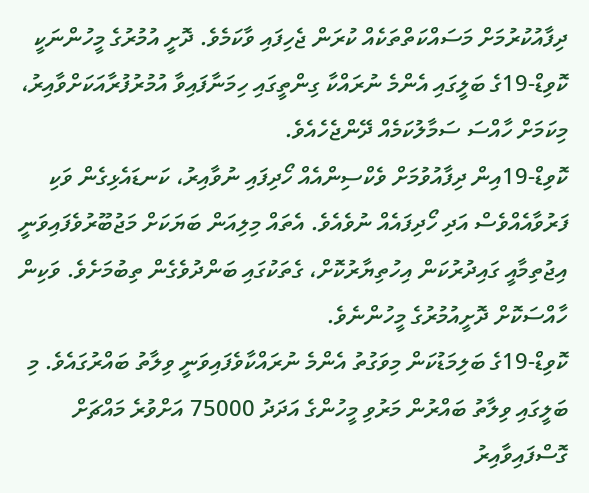ދިފާއުކުރުމަށް މަސައްކަތްތަކެއް ކުރަން ޖެހިފައި ވާކަމެވެ. ދޮށީ އުމުރުގެ މީހުންނަކީ ކޮވިޑް-19ގެ ބަލީގައި އެންމެ ނުރައްކާ ގިންތީގައި ހިމަނާފައިވާ އުމުރުފުރާއަކަށްވާއިރު، މިކަމަށް ހާއްސަ ސަމާލުކަމެއް ދޭންޖެހެއެވެ.
ކޮވިޑް-19އިން ދިފާއުވުމަށް ވެކްސިންއެއް ހޯދިފައި ނުވާއިރު، ކަނޑައެޅިގެން ވަކި ފަރުވާއެއްވެސް އަދި ހޯދިފައެއް ނުވެއެވެ. އެތައް މިލިއަން ބަޔަކަށް މަޖުބޫރުވެފައިވަނީ އިޖުތިމާއީ ގައިދުރުކަން އިހުތިޔާރުކޮށް، ގެތަކުގައި ބަންދުވެގެން ތިބުމަށެވެ. ވަކިން ހާއްސަކޮށް ދޮށީއުމުރުގެ މީހުންނެވެ.
ކޮވިޑް-19ގެ ބަލިމަޑުކަން މިވަގުތު އެންމެ ނުރައްކާވެފައިވަނީ ވިލާތު ބައްރުގައެވެ. މި ބަލީގައި ވިލާތު ބައްރުން މަރުވި މީހުންގެ އަދަދު 75000 އަށްވުރެ މައްޗަށް ގޮސްފައިވާއިރު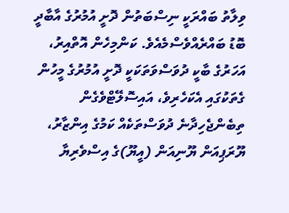ވިލާތު ބައްރަކީ ނިސްބަތުން ދޮށީ އުމުރުގެ އާބާދީ ބޮޑު ބައްރެއްވެސްމެއެވެ. ކަންމިހެން އޮތްއިރު، އަހަރުގެ ބާކީ ދުވަސްވަތަކަކީ ދޮށީ އުމުރުގެ މީހުން ގެތަކުގައި އެކަހެރިވެ، އައިސޮލޭޓްވެގެން ތިބެންޖެހިދާނެ ދުވަސްތަކެއް ކަމުގެ އިންޒާރު، ޔޫރަޕިއަން ޔޫނިއަން (އީޔޫ)ގެ އިސްވެރިޔާ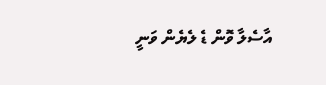އާސެލާ ވޮން ޑެ ލެޔެން ވަނީ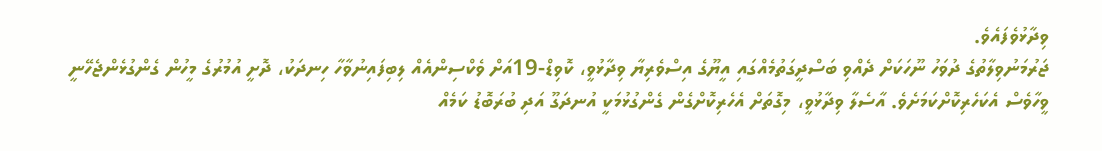ވިދާޅުވެފައެވެ.
ޖަރުމަނުވިލާތުގެ ދުވަހު ނޫހަކަށް ދެއްވި ބަސްދީގަތުމެއްގައި އީޔޫގެ އިސްވެރިޔާ ވިދާޅުވީ، ކޮވިޑް-19އަށް ވެކްސިންއެއް ލިބިފައިނުވާހާ ހިނދަކު، ދޮށީ އުމުރުގެ މީހުން ގެންގުޅެންޖެހޭނީ ވީހާވެސް އެކަހެރިކޮށްކަމަށެވެ. އާސެލާ ވިދާޅުވީ، މިގޮތަށް އެހެރިކޮށްގެން ގެންގުޅުމަކީ އުނދަގޫ އަދި ބުރަބޮޑު ކަމެއް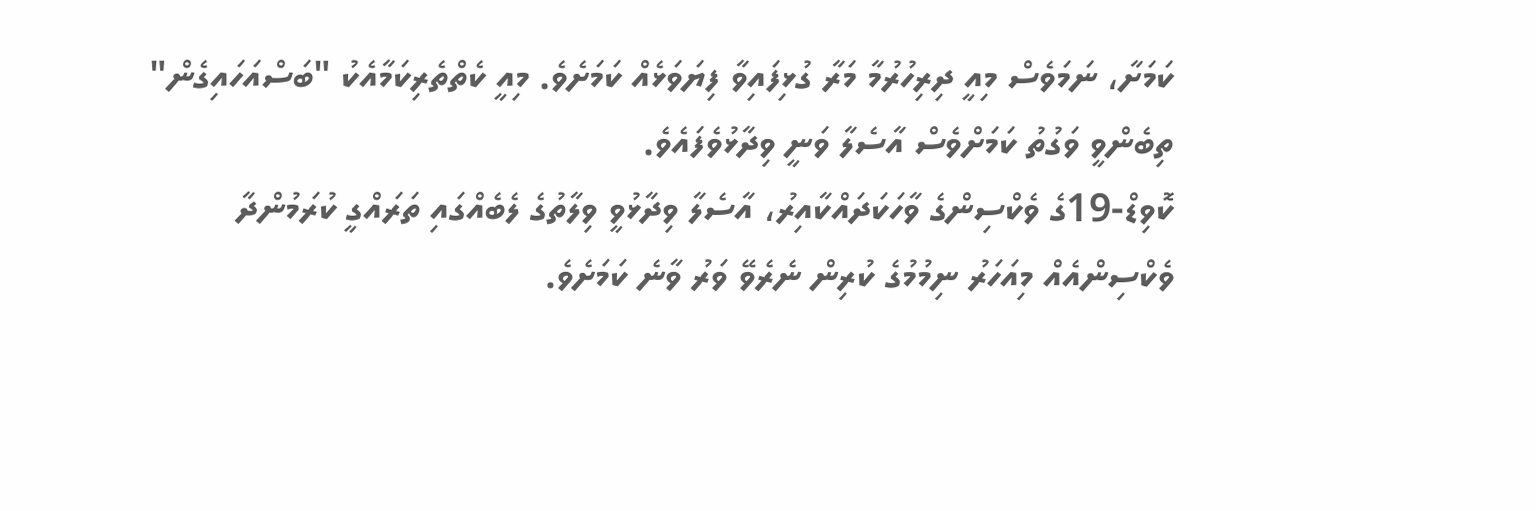ކަމަށާ، ނަމަވެސް މިއީ ދިރިހުރުމާ މަރާ ގުޅިފައިވާ ފިޔަވަޅެއް ކަމަށެވެ. މިއީ ކެތްތެރިކަމާއެކު "ބަސްއަހައިގެން" ތިބެންވީ ވަގުތު ކަމަށްވެސް އާސެލާ ވަނީ ވިދާޅުވެފައެވެ.
ކޮވިޑް-19ގެ ވެކްސިންގެ ވާހަކަދައްކާއިރު، އާސެލާ ވިދާޅުވީ ވިލާތުގެ ލެބެއްގައި ތަރައްގީ ކުރަމުންދާ ވެކްސިންއެއް މިއަހަރު ނިމުމުގެ ކުރިން ނެރެވޭ ވަރު ވާނެ ކަމަށެވެ.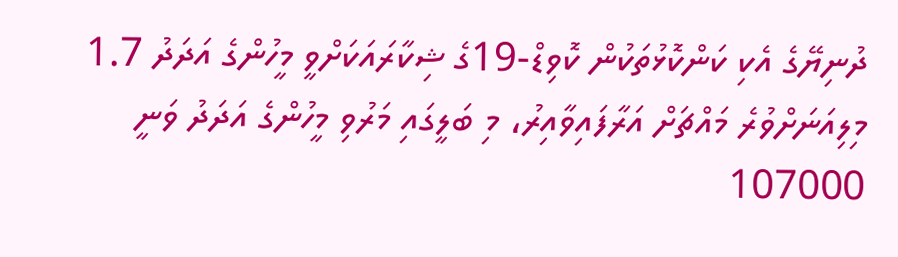ދުނިޔޭގެ އެކި ކަންކޮޅުތަކުން ކޮވިޑް-19ގެ ޝިކާރައަކަށްވީ މީހުންގެ އަދަދު 1.7 މިލިއަނަށްވުރެ މައްޗަށް އަރާފައިވާއިރު، މި ބަލީގައި މަރުވި މީހުންގެ އަދަދު ވަނީ 107000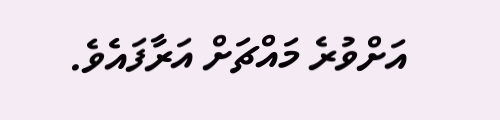އަށްވުރެ މައްޗަށް އަރާފައެވެ.